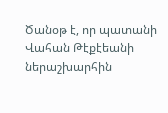Ծանօթ է, որ պատանի Վահան Թէքէեանի ներաշխարհին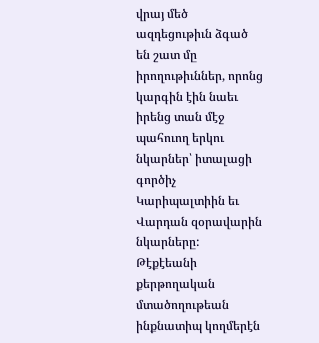վրայ մեծ ազդեցութիւն ձգած են շատ մը իրողութիւններ, որոնց կարգին էին նաեւ իրենց տան մէջ պահուող երկու նկարներ՝ իտալացի գործիչ Կարիպալտիին եւ Վարդան զօրավարին նկարները:
Թէքէեանի քերթողական մտածողութեան ինքնատիպ կողմերէն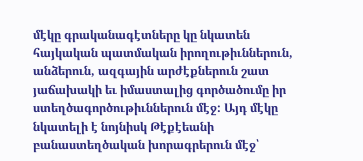մէկը գրականագէտները կը նկատեն հայկական պատմական իրողութիւններուն, անձերուն, ազգային արժէքներուն շատ յաճախակի եւ իմաստալից գործածումը իր ստեղծագործութիւններուն մէջ: Այդ մէկը նկատելի է նոյնիսկ Թէքէեանի բանաստեղծական խորագրերուն մէջ՝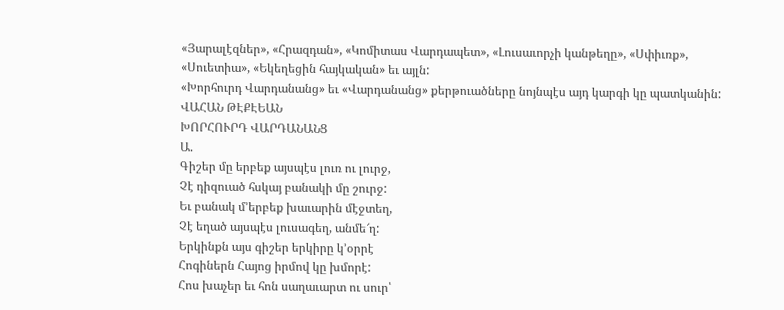«Յարալէզներ», «Հրազդան», «Կոմիտաս Վարդապետ», «Լուսաւորչի կանթեղը», «Սփիւռք», «Սուետիա», «Եկեղեցին հայկական» եւ այլն:
«Խորհուրդ Վարդանանց» եւ «Վարդանանց» քերթուածները նոյնպէս այդ կարգի կը պատկանին:
ՎԱՀԱՆ ԹԷՔԷԵԱՆ
ԽՈՐՀՈՒՐԴ ՎԱՐԴԱՆԱՆՑ
Ա.
Գիշեր մը երբեք այսպէս լուռ ու լուրջ,
Չէ դիզուած հսկայ բանակի մը շուրջ:
Եւ բանակ մ՚երբեք խաւարին մէջտեղ,
Չէ եղած այսպէս լուսագեղ, անմե՜ղ:
Երկինքն այս գիշեր երկիրը կ՚օրրէ
Հոգիներն Հայոց իրմով կը խմորէ:
Հոս խաչեր եւ հոն սաղաւարտ ու սուր՝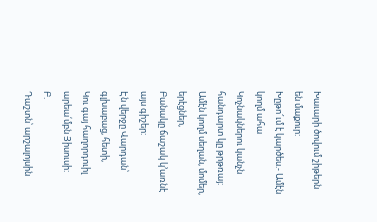Խաւարի ծովում շիթերն են մաքուր:
Խըթո՜ւմ է կարծես.- Ամէն կողմ ահա
Կոչնակներու կանչն հանդարտ կը թրթռայ:
Ամէն կողմ սեղան, մոմեր, երէցներ,
Բանակը ճաշակ կ՚առնէ այս գիշեր:
Էն վերջը Վարդան՝ գլխաբաց, հետի,
Կու գայ հաղորդուիլ արեա՛մբն Յիսուսի:
Բ.
Դաշտն՝ արշալոյսին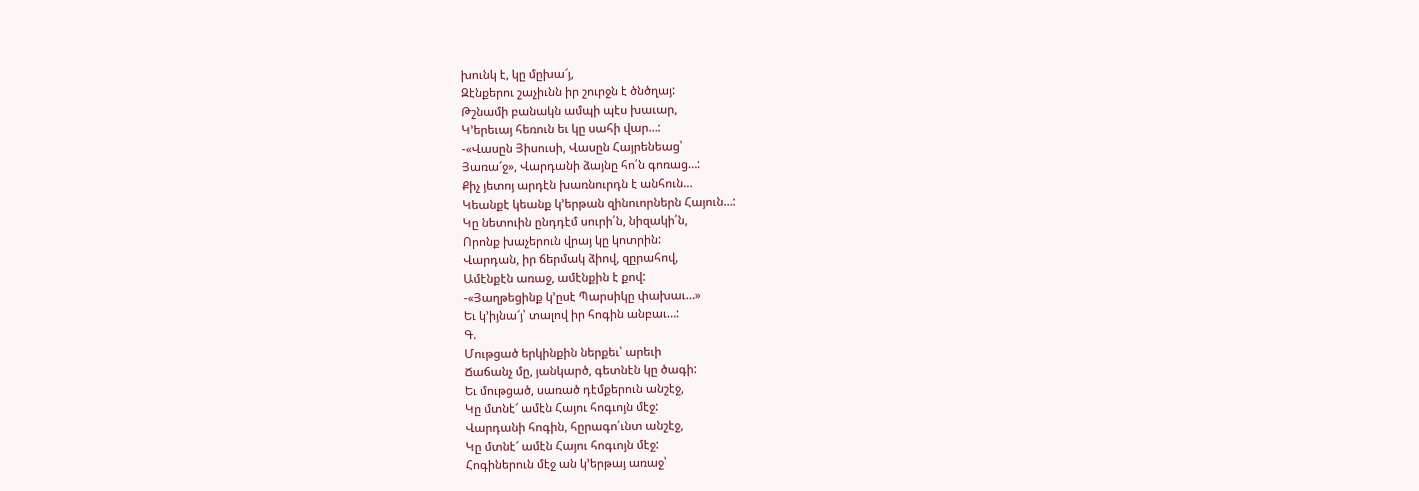խունկ է, կը մըխա՜յ,
Զէնքերու շաչիւնն իր շուրջն է ծնծղայ:
Թշնամի բանակն ամպի պէս խաւար,
Կ՚երեւայ հեռուն եւ կը սահի վար…:
-«Վասըն Յիսուսի, Վասըն Հայրենեաց՝
Յառա՜ջ», Վարդանի ձայնը հո՛ն գոռաց…:
Քիչ յետոյ արդէն խառնուրդն է անհուն…
Կեանքէ կեանք կ՚երթան զինուորներն Հայուն…:
Կը նետուին ընդդէմ սուրի՛ն, նիզակի՛ն,
Որոնք խաչերուն վրայ կը կոտրին:
Վարդան, իր ճերմակ ձիով, զըրահով,
Ամէնքէն առաջ, ամէնքին է քով:
-«Յաղթեցինք կ՚ըսէ Պարսիկը փախաւ…»
Եւ կ՚իյնա՜յ՝ տալով իր հոգին անբաւ…:
Գ.
Մութցած երկինքին ներքեւ՝ արեւի
Ճաճանչ մը, յանկարծ, գետնէն կը ծագի:
Եւ մութցած, սառած դէմքերուն անշէջ,
Կը մտնէ՜ ամէն Հայու հոգւոյն մէջ:
Վարդանի հոգին, հըրագո՛ւնտ անշէջ,
Կը մտնէ՜ ամէն Հայու հոգւոյն մէջ:
Հոգիներուն մէջ ան կ՚երթայ առաջ՝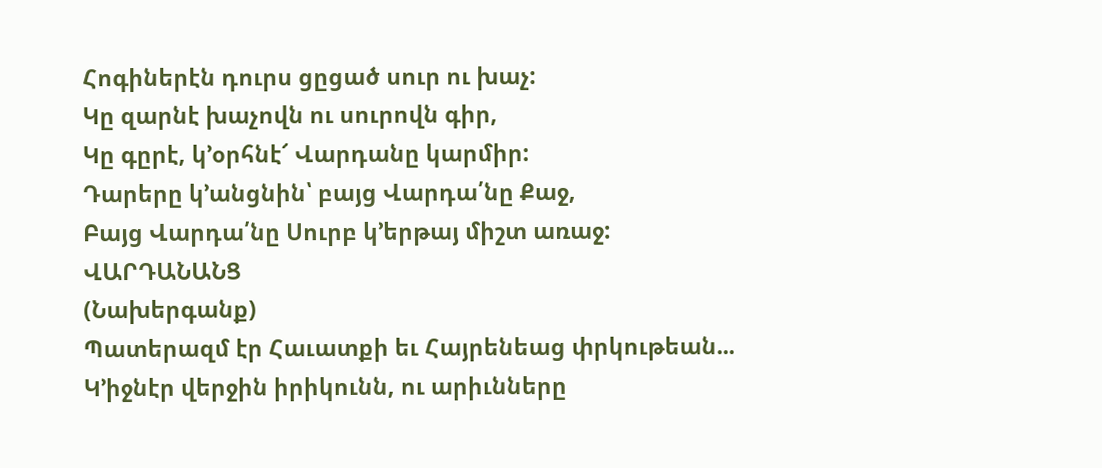Հոգիներէն դուրս ցըցած սուր ու խաչ:
Կը զարնէ խաչովն ու սուրովն գիր,
Կը գըրէ, կ՚օրհնէ՜ Վարդանը կարմիր:
Դարերը կ՚անցնին՝ բայց Վարդա՛նը Քաջ,
Բայց Վարդա՛նը Սուրբ կ՚երթայ միշտ առաջ:
ՎԱՐԴԱՆԱՆՑ
(Նախերգանք)
Պատերազմ էր Հաւատքի եւ Հայրենեաց փրկութեան...
Կ՚իջնէր վերջին իրիկունն, ու արիւնները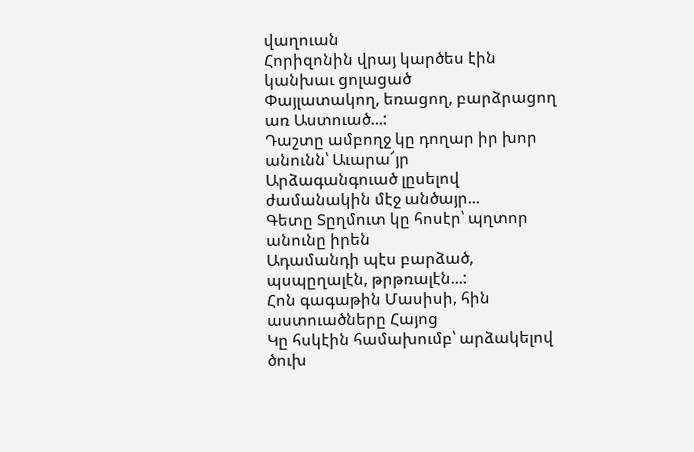վաղուան
Հորիզոնին վրայ կարծես էին կանխաւ ցոլացած
Փայլատակող, եռացող, բարձրացող առ Աստուած...:
Դաշտը ամբողջ կը դողար իր խոր անունն՝ Աւարա՜յր
Արձագանգուած լըսելով ժամանակին մէջ անծայր...
Գետը Տըղմուտ կը հոսէր՝ պղտոր անունը իրեն
Ադամանդի պէս բարձած, պսպըղալէն, թրթռալէն...:
Հոն գագաթին Մասիսի, հին աստուածները Հայոց
Կը հսկէին համախումբ՝ արձակելով ծուխ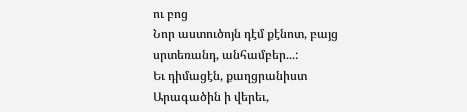ու բոց
Նոր աստուծոյն դէմ քէնոտ, բայց սրտեռանդ, անհամբեր...:
Եւ դիմացէն, քաղցրանիստ Արագածին ի վերեւ,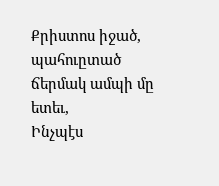Քրիստոս իջած, պահուըտած ճերմակ ամպի մը ետեւ,
Ինչպէս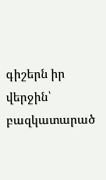գիշերն իր վերջին՝ բազկատարած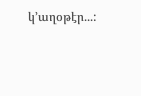կ՚աղօթէր...: